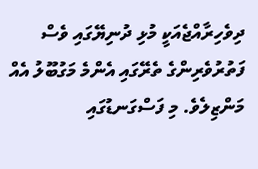ދިވެހިރާއްޖެއަކީ މުޅި ދުނިޔޭގައި ވެސް ފަތުރުވެރިންގެ ތެރޭގައި އެންމެ މަގުބޫލު އެއް މަންޒިލެވެ. މި ފަސްގަނޑުގައި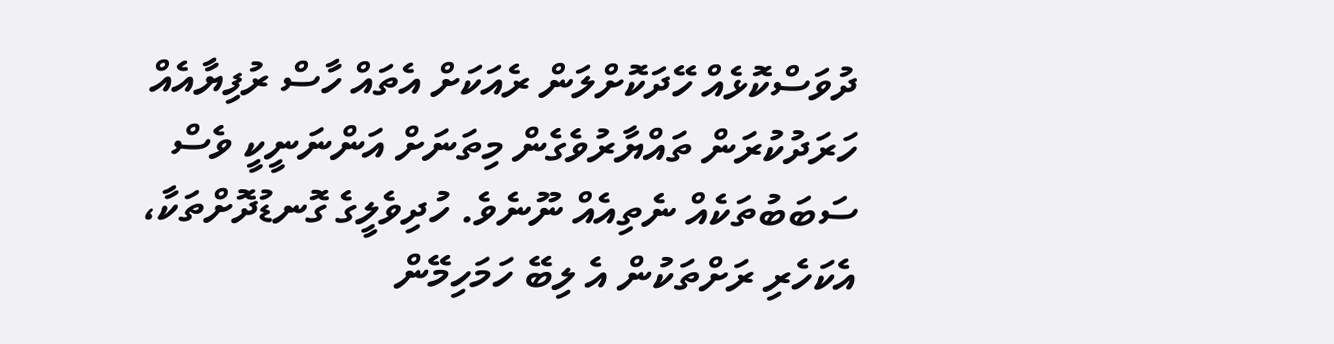ދުވަސްކޮޅެއް ހޭދަކޮށްލަން ރެއަކަށް އެތައް ހާސް ރުފިޔާއެއް ހަރަދުކުރަން ތައްޔާރުވެގެން މިތަނަށް އަންނަނީކީ ވެސް ސަބަބުތަކެއް ނެތިއެއް ނޫނެވެ. ހުދިވެލީގެ ގޮނޑުދޮށްތަކާ، އެކަހެރި ރަށްތަކުން އެ ލިބޭ ހަމަހިމޭން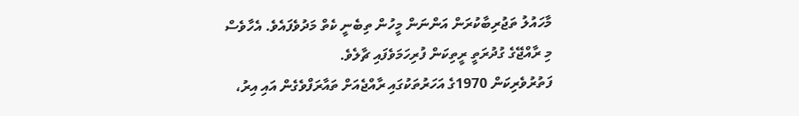މާހައުލު ތަޖުރިބާކުރަން އަންނަން މީހުން ތިބެނީ ކެތް މަދުވެފައެވެ. އެހާވެސް މި ރާއްޖޭގެ ގުދުރަތީ ރީތިކަން ފުރިހަމަވެފައި ޗާލެވެ.
ފަތުރުވެރިކަން 1970ގެ އަހަރުތަކުގައި ރާއްޖެއަށް ތައާރަފްވެގެން އައި އިރު،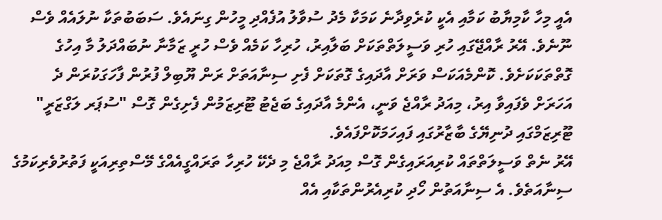އެއީ މިހާ ކާމިޔާބު ކަމާއި އެކީ ކުރެވިދާނެ ކަމަކާ މެދު ސުވާލު އުފެއްދި މީހުން ގިނައެވެ. ސަބަބުތަކާ ނުލައެއް ވެސް ނޫނެވެ. އޭރު ރާއްޖޭގައި ހުރި ވަސީލަތްތަކަށް ބަލާއިރު، ހުރިހާ ކަމެއް ވެސް ހުރީ ޒަމާނާ ނުބައްދަލު މާ އިހުގެ ގޮތްތަކަކަށެވެ. ކޮންމެއަކަސް ވަރަށް އާދައިގެ ގޮތަކަށް ފެށި ސިނާއަތަށް ރަން ޔޫބިލް ފުރުން ފާހަގަކުރަން ދެ އަހަރަށް ވެފައިވާ އިރު، މިއަދު ރާއްޖެ ވަނީ، އެންމެ އާދައިގެ ބަޖެޓު ޓޫރިޒަމުން ފެށިގެން ގޮސް "ސުޕަރ ލަގްޒަރީ" ޓޫރިޒަމްގައި ދުނިޔޭގެ ބާޒާރުގައި ފައިހަމަކޮށްފައެވެ.
އޭރު ނެތް ވަސީލަތްތައް ކުރިއަރައިގެން ގޮސް މިއަދު ރާއްޖެ މި ދެކޭ ހުރިހާ ތަރައްގީއެއްގެ މޭސްތިރިއަކީ ފަތުރުވެރިކަމުގެ ސިނާއަތެވެ. އެ ސިނާއަތުން ހޯދި ކުރިއެރުންތަކާއި އެއް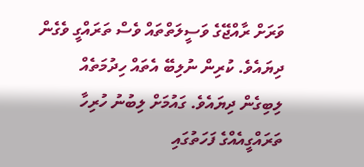ވަރަށް ރާއްޖޭގެ ވަސީލަތްތައް ވެސް ތަރައްގީ ވެގެން ދިޔައެވެ. ކުރިން ނުލިބޭ އެތައް ހިދުމަތެއް ލިބިގެން ދިޔައެވެ. ގައުމަށް ލިބުނު ހުރިހާ ތަރައްގީއެއްގެ ފަހަތުގައި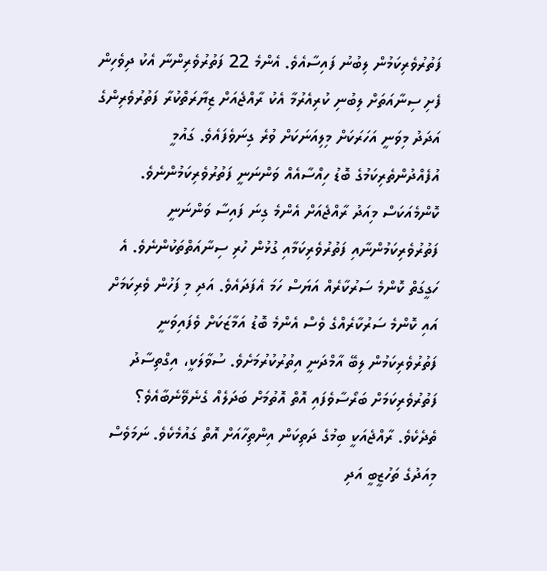ފަތުރުވެރިކަމުން ލިބުނު ފައިސާއެވެ. އެންމެ 22 ފަތުރުވެރިންނާ އެކު ދިވެހިން ފެށި ސިނާއަތަށް ލިބުނި ކުރިއެރުމާ އެކު ރާއްޖެއަށް ޒިޔާރަތްކުރާ ފަތުރުވެރިންގެ އަދަދު މިވަނީ އަހަރަކަށް މިލިއަނަކަށް ވުރެ ގިނަވެފައެވެ. ގައުމީ އުފެއްދުންތެރިކަމުގެ ބޮޑު ހިއްސާއެއް ވަންނަނީ ފަތުރުވެރިކަމުންނެވެ.
ކޮންމެއަކަސް މިއަދު ރާއްޖެއަށް އެންމެ ގިނަ ފައިސާ ވަންނަނީ ފަތުރުވެރިކަމުންނާއި ފަތުރުވެރިކަމާއި ގުޅުން ހުރި ސިނާއަތްތަކުންނެވެ. އެ ހަގީގަތް ކޮންމެ ސަރުކާރެއް އަޔަސް ހަމަ އެފަދައެވެ. އަދި މި ފަހުން ވެރިކަމަށް އައި ކޮންމެ ސަރުކާރެއްގެ ވެސް އެންމެ ބޮޑު އަމާޒަކަށް ވެފައިވަނީ ފަތުރުވެރިކަމުން ލިބޭ އާމްދަނީ އިތުރުކުރުމަށެވެ. ސުވާލަކީ، އިގްތިސާދު ފަތުރުވެރިކަމަށް ބަރޯސާވެފައި އޮތް އޮތުމަށް ބަދަލެއް ގެނެވޭނެބާއެވެ؟
ތެދެކެވެ. ރާއްޖެއަކީ ބިމުގެ ދަތިކަން އިންތިހާއަށް އޮތް ގައުމެކެވެ. ނަމަވެސް މިއަދުގެ ތަހުޒީބީ އަދި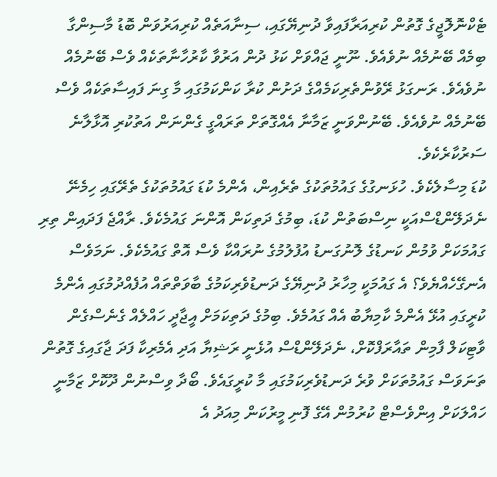ޓެކްނޮލޮޖީގެ ގޮތުން ކުރިއަރާފައިވާ ދުނިޔޭގައި، ސިނާއަތެއް ކުރިއަރުވަން ބޮޑު މާސިންގާ ބިމެއް ބޭނުމެއް ނުވެއެވެ. ނޫނީ ޖައްވަށް ކަޅު ދުން އަރުވާ ކާރުހާނާތަކެއް ވެސް ބޭނުމެއް ނުވެއެވެ. ރަނގަޅު ރޭވުންތެރިކަމެއްގެ ދަށުން ކުރާ ކަންކަމުގައި މާ ގިނަ ފައިސާތަކެއް ވެސް ބޭނުމެއް ނުވެއެވެ. ބޭނުންވަނީ ޒަމާނާ އެއްގޮތަށް ތަރައްގީ ގެންނަން އަތުކުރި އޮޅާލާނެ ސަރުކާރެކެވެ.
ކުޑަ މިސާލެކެވެ. ހުޅަނގުގެ ގައުމުތަކުގެ ތެރެއިން، އެންމެ ކުޑަ ގައުމުތަކުގެ ތެރޭގައި ހިމެނޭ ނެދަލޭންޑްސްއަކީ ނިސްބަތުން ކުޑަ، ބިމުގެ ދަތިކަން އޮންނަ ގައުމެކެވެ. ރާއްޖެ ފަދައިން ތިރި ގައުމަކަށް ވުމުން ކަނޑުގެ ލޮނުގަނޑު އުފުލުމުގެ ނުރައްކާ ވެސް އޮތް ގައުމެކެވެ. ނަމަވެސް އެނގޭހެއްޔެވެ؟ އެ ގައުމަކީ މިހާރު ދުނިޔޭގެ ދަނޑުވެރިކަމުގެ ބާވަތްތައް އުފެއްދުމުގައި އެންމެ ކުރީގައި އުޅޭ އެންމެ ކާމިޔާބު އެއް ގައުމެވެ. ބިމުގެ ދަތިކަމަށް އީޖާދީ ހައްލެއް ގެނެސްގެން ވާޓިކަލް ފާމިން ތައާރަފްކޮށް، ނެދަލޭންޑްސް އުޅެނީ ރަޝިޔާ އަދި އެމެރިކާ ފަދަ ޖާގައިގެ ގޮތުން ތަނަވަސް ގައުމުތަކަށް ވުރެ ދަނޑުވެރިކަމުގައި މާ ކުރީގައެވެ. ބޯދާ ވިސްނުން ދޫކޮށް ޒަމާނީ ހައްލަކަށް އިންވެސްޓް ކުރުމުން އޭގެ ފޮނި މީރުކަން މިއަދު އެ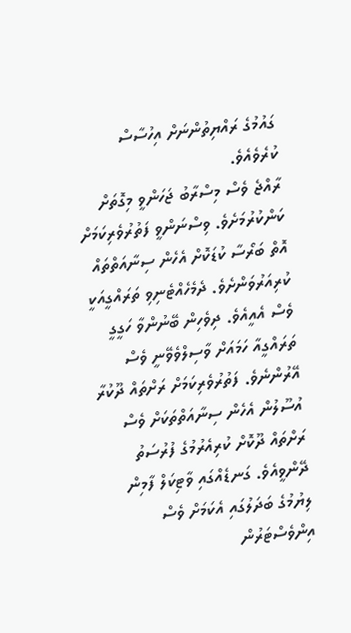ގައުމުގެ ރައްޔިތުންނަށް އިހުސާސް ކުރެވެއެވެ.
ރާއްޖެ ވެސް މިސްރާބު ޖަހަންވީ މިގޮތަށް ކަންކުރުމަށެވެ. ވިސްނަންވީ ފަތުރުވެރިކަމަށް އޮތް ބަރޯސާ ކުޑަކޮށް އެހެން ސިނާއަތްތައް ކުރިއަރުވަންށެވެ. ދެމެހެއްޓެނިވި ތަރައްގީއަކީ ވެސް އެއީއެވެ. ދިވެހިން ބޭނުންވާ ހަގީގީ ތަރައްގީއާ ހަމައަށް ވާސިލްވެވޭނީ ވެސް އޭރުންނެވެ. ފަތުރުވެރިކަމަށް ރަށްތައް ދޫކުރާ އުސޫލުން އެހެން ސިނާއަތްތަކަށް ވެސް ރަށްތައް ދޫކޮށް ކުރިއެރުމުގެ ފުރުސަތު ދޭންވީއެވެ. ގަނޑެއްގައި ވާޓިކަލް ފާމިން ލިޔުމުގެ ބަދަލުގައި އެކަމަށް ވެސް އިންވެސްޓަރުން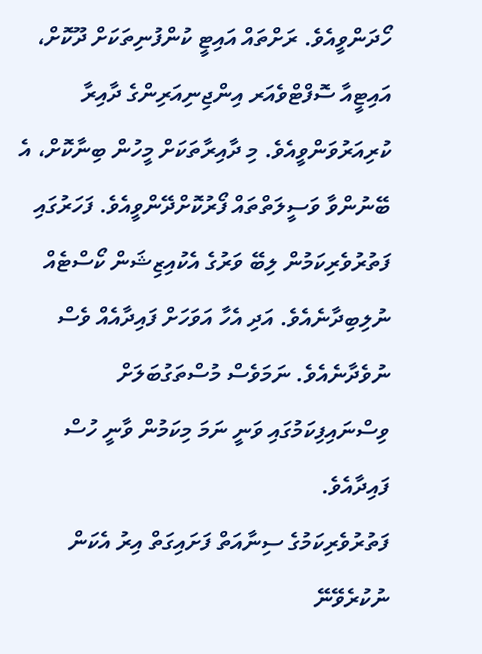ހޯދަންވީއެވެ. ރަށްތައް އައިޓީ ކުންފުނިތަކަށް ދޫކޮށް، އައިޓީއާ ސޮފްޓްވެއަރ އިންޖިނިއަރިންގެ ދާއިރާ ކުރިއަރުވަންވީއެވެ. މި ދާއިރާތަކަށް މީހުން ބިނާކޮށް، އެ ބޭނުންވާ ވަސީލަތްތައް ފޯރުކޮށްދޭންވީއެވެ. ފަހަރުގައި ފަތުރުވެރިކަމުން ލިބޭ ވަރުގެ އެކުއިޒިޝަން ކޯސްޓެއް ނުލިބިދާނެއެވެ. އަދި އެހާ އަވަހަށް ފައިދާއެއް ވެސް ނުވެދާނެއެވެ. ނަމަވެސް މުސްތަގުބަލަށް ވިސްނައިފިކަމުގައި ވަނީ ނަމަ މިކަމުން ވާނީ ހުސް ފައިދާއެވެ.
ފަތުރުވެރިކަމުގެ ސިނާއަތް ފަށައިގަތް އިރު އެކަން ނުކުރެވޭނޭ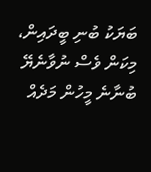ބަޔަކު ބުނި ބީދައިން، މިކަން ވެސް ނުވާނެޔޭ ބުނާނެ މީހުން މަދެއް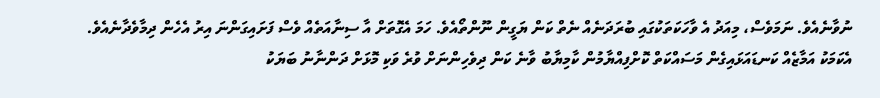ނުވާނެއެވެ. ނަމަވެސް، މިއަދު އެ ވާހަކަތަކުގައި ބުރަދަނެއް ނެތް ކަން ޔަގީން ނޫންތޯއެވެ. ހަމަ އެގޮތަށް އާ ސިނާއަތެއް ވެސް ފަށައިގަންނަ އިރު އެހެން ދިމާވެދާނެއެވެ. އެކަމަކު އަމާޒެއް ކަނޑައަޅައިގެން މަސައްކަތް ކޮށްފިއްޔާމުން ކާމިޔާބު ވާނެ ކަން ދިވެހިންނަށް ވުރެ ވަކި މޮޅަށް ދަންނާނު ބަޔަކު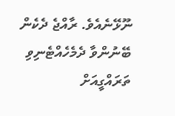ނޫޅޭނެއެވެ. ރާއްޖެ ދެކެން ބޭނުންވާ ދެމެހެއްޓެނިވި ތަރައްގީއަށް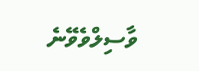ވާސިލްވެވޭނެ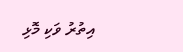އިތުރު ވަކި މޮޅި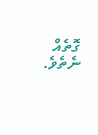ގޮތެއް ނެތެވެ.